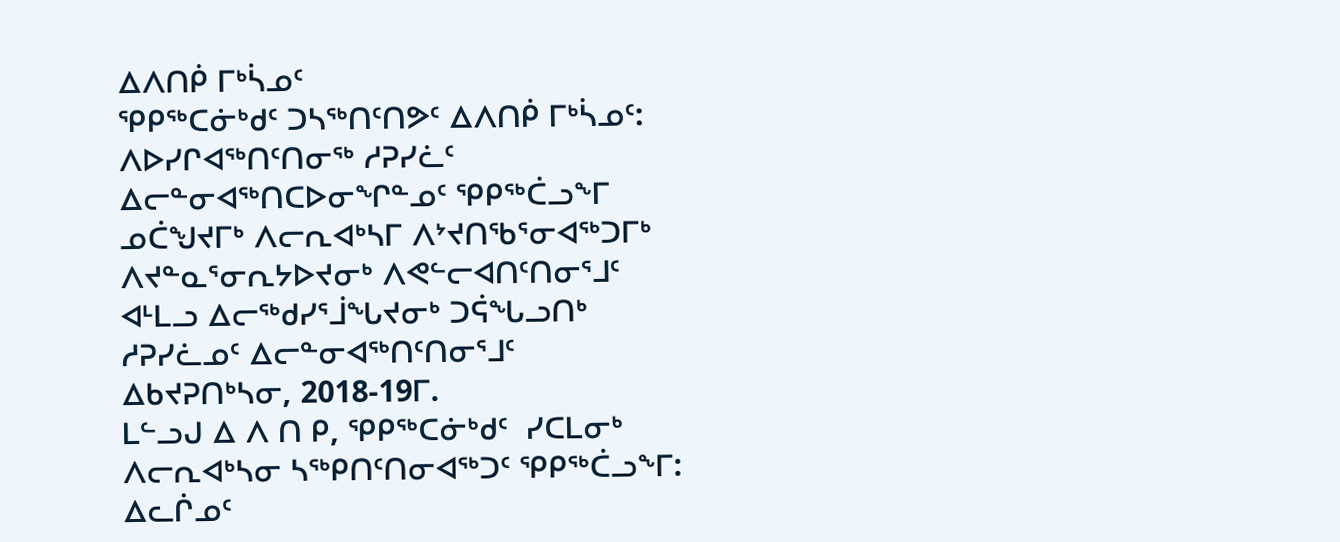ᐃᐱᑎᑮ ᒥᒃᓵᓄᑦ
ᕿᑭᖅᑕᓃᒃᑯᑦ ᑐᓴᖅᑎᑦᑎᕗᑦ ᐃᐱᑎᑮ ᒥᒃᓵᓄᑦ:  ᐱᐅᓯᒋᐊᖅᑎᑦᑎᓂᖅ ᓱᕈᓯᓛᑦ ᐃᓕᓐᓂᐊᖅᑎᑕᐅᓂᖏᓐᓄᑦ ᕿᑭᖅᑖᓗᖕᒥ
ᓄᑖᖑᔪᒥᒃ ᐱᓕᕆᐊᒃᓴᒥ ᐱᔾᔪᑎᖃᕐᓂᐊᖅᑐᒥᒃ ᐱᔪᓐᓇᕐᓂᕆᔭᐅᔪᓂᒃ ᐱᕙᓪᓕᐊᑎᑦᑎᓂᕐᒧᑦ ᐊᒻᒪᓗ ᐃᓕᖅᑯᓯᕐᒨᖓᔪᓂᒃ ᑐᕌᖓᓗᑎᒃ ᓱᕈᓯᓛᓄᑦ ᐃᓕᓐᓂᐊᖅᑎᑦᑎᓂᕐᒧᑦ ᐃᑲᔪᕈᑎᒃᓴᓂ, 2018-19ᒥ.
ᒪᓪᓗᒍ ᐃ ᐱ ᑎ ᑭ, ᕿᑭᖅᑕᓃᒃᑯᑦ  ᓯᑕᒪᓂᒃ ᐱᓕᕆᐊᒃᓴᓂ ᓴᖅᑭᑎᑦᑎᓂᐊᖅᑐᑦ ᕿᑭᖅᑖᓗᖕᒥ: ᐃᓚᒌᓄᑦ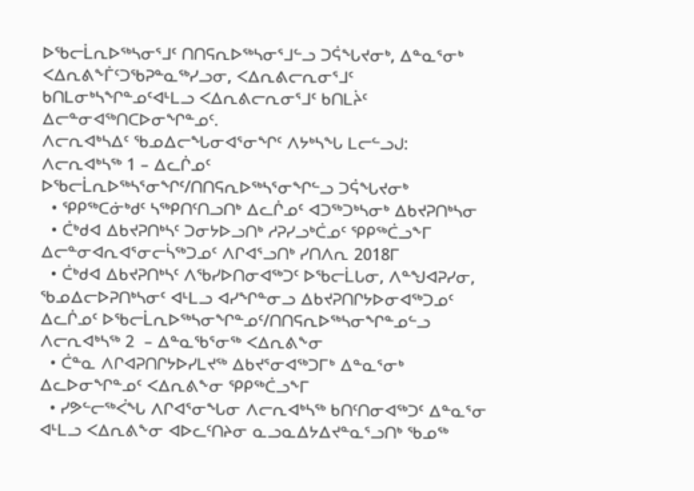ᐅᖃᓕᒫᕆᐅᖅᓴᓂᕐᒧᑦ ᑎᑎᕋᕆᐅᖅᓴᓂᕐᒧᓪᓗ ᑐᕌᖓᔪᓂᒃ, ᐃᓐᓇᕐᓂᒃ ᐸᐃᕆᕕᖕᒦᑦᑐᖃᕈᓐᓇᖅᓯᓗᓂ, ᐸᐃᕆᕕᓕᕆᓂᕐᒧᑦ ᑲᑎᒪᓂᒃᓴᖏᓐᓄᑦᐊᒻᒪᓗ ᐸᐃᕆᕕᓕᕆᓂᕐᒧᑦ ᑲᑎᒪᔩᑦ ᐃᓕᓐᓂᐊᖅᑎᑕᐅᓂᖏᓐᓄᑦ.
ᐱᓕᕆᐊᒃᓴᐃᑦ ᖃᓄᐃᓕᖓᓂᐊᕐᓂᖏᑦ ᐱᔭᒃᓴᖓ ᒪᓕᓪᓗᒍ:
ᐱᓕᕆᐊᒃᓴᖅ 1 – ᐃᓚᒌᓄᑦ ᐅᖃᓕᒫᕆᐅᖅᓴᕐᓂᖏᑦ/ᑎᑎᕋᕆᐅᖅᓴᕐᓂᖏᓪᓗ ᑐᕌᖓᔪᓂᒃ
  • ᕿᑭᖅᑕᓃᒃᑯᑦ ᓴᖅᑭᑎᑦᑎᓗᑎᒃ ᐃᓚᒌᓄᑦ ᐊᑐᖅᑐᒃᓴᓂᒃ ᐃᑲᔪᕈᑎᒃᓴᓂ
  • ᑖᒃᑯᐊ ᐃᑲᔪᕈᑎᒃᓴᑦ ᑐᓂᔭᐅᓗᑎᒃ ᓱᕈᓯᓗᒃᑖᓄᑦ ᕿᑭᖅᑖᓗᖕᒥ ᐃᓕᓐᓂᐊᕆᐊᕐᓂᓕᓵᖅᑐᓄᑦ ᐱᒋᐊᕐᓗᑎᒃ ᓯᑎᐱᕆ 2018ᒥ
  • ᑖᒃᑯᐊ ᐃᑲᔪᕈᑎᒃᓴᑦ ᐱᖃᓯᐅᑎᓂᐊᖅᑐᑦ ᐅᖃᓕᒫᒐᓂ, ᐱᓐᖑᐊᕈᓯᓂ, ᖃᓄᐃᓕᐅᕈᑎᒃᓴᓂᑦ ᐊᒻᒪᓗ ᐊᓯᖏᓐᓂᓗ ᐃᑲᔪᕈᑎᒋᔭᐅᓂᐊᖅᑐᓄᑦ ᐃᓚᒌᓄᑦ ᐅᖃᓕᒫᕆᐅᖅᓴᓂᖏᓐᓄᑦ/ᑎᑎᕋᕆᐅᖅᓴᓂᖏᓐᓄᓪᓗ
ᐱᓕᕆᐊᒃᓴᖅ 2  – ᐃᓐᓇᖃᕐᓂᖅ ᐸᐃᕆᕕᖕᓂ
  • ᑖᓐᓇ ᐱᒋᐊᕈᑎᒋᔭᐅᓯᒪᔪᖅ ᐃᑲᔪᕐᓂᐊᖅᑐᒥᒃ ᐃᓐᓇᕐᓂᒃ ᐃᓚᐅᓂᖏᓐᓄᑦ ᐸᐃᕆᕕᖕᓂ ᕿᑭᖅᑖᓗᖕᒥ
  • ᓯᕗᓪᓕᖅᐹᖓ ᐱᒋᐊᕐᓂᖓᓂ ᐱᓕᕆᐊᒃᓴᖅ ᑲᑎᑦᑎᓂᐊᖅᑐᑦ ᐃᓐᓇᕐᓂ ᐊᒻᒪᓗ ᐸᐃᕆᕕᖕᓂ ᐊᐅᓚᑦᑎᔨᓂ ᓇᓗᓇᐃᔭᐃᔪᓐᓇᕐᓗᑎᒃ ᖃᓄᖅ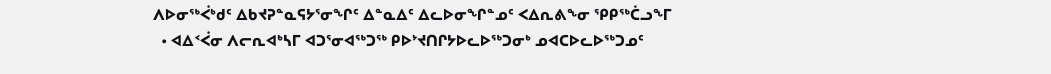ᐱᐅᓂᖅᐹᒃᑯᑦ ᐃᑲᔪᕈᓐᓇᕋᔭᕐᓂᖏᑦ ᐃᓐᓇᐃᑦ ᐃᓚᐅᓂᖏᓐᓄᑦ ᐸᐃᕆᕕᖕᓂ ᕿᑭᖅᑖᓗᖕᒥ
  • ᐊᐃᑉᐹᓂ ᐱᓕᕆᐊᒃᓴᒥ ᐊᑐᕐᓂᐊᖅᑐᖅ ᑭᐅᔾᔪᑎᒋᔭᐅᓚᐅᖅᑐᓂᒃ ᓄᐊᑕᐅᓚᐅᖅᑐᓄᑦ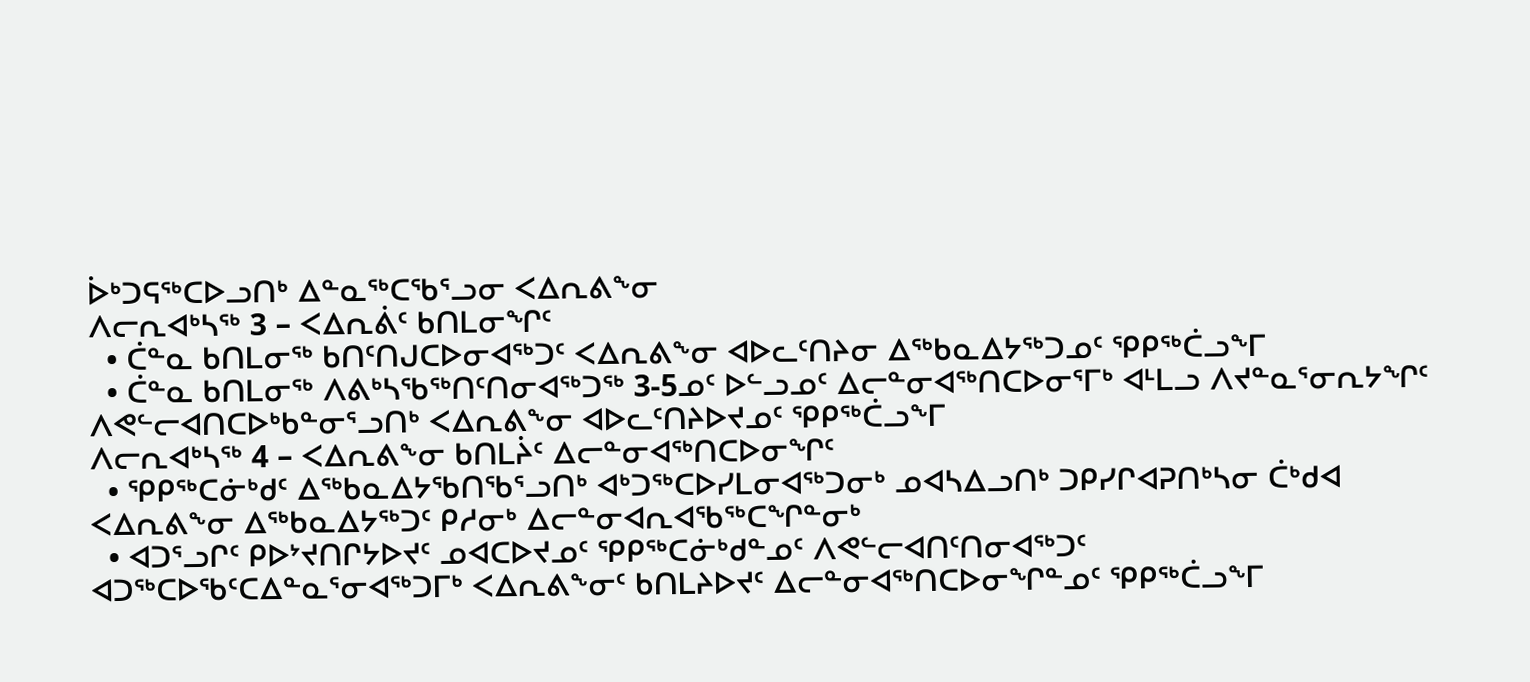ᐆᒃᑐᕋᖅᑕᐅᓗᑎᒃ ᐃᓐᓇᖅᑕᖃᕐᓗᓂ ᐸᐃᕆᕕᖕᓂ
ᐱᓕᕆᐊᒃᓴᖅ 3 – ᐸᐃᕆᕖᑦ ᑲᑎᒪᓂᖏᑦ
  • ᑖᓐᓇ ᑲᑎᒪᓂᖅ ᑲᑎᑦᑎᒍᑕᐅᓂᐊᖅᑐᑦ ᐸᐃᕆᕕᖕᓂ ᐊᐅᓚᑦᑎᔨᓂ ᐃᖅᑲᓇᐃᔭᖅᑐᓄᑦ ᕿᑭᖅᑖᓗᖕᒥ
  • ᑖᓐᓇ ᑲᑎᒪᓂᖅ ᐱᕕᒃᓴᖃᖅᑎᑦᑎᓂᐊᖅᑐᖅ 3-5ᓄᑦ ᐅᓪᓗᓄᑦ ᐃᓕᓐᓂᐊᖅᑎᑕᐅᓂᕐᒥᒃ ᐊᒻᒪᓗ ᐱᔪᓐᓇᕐᓂᕆᔭᖏᑦ ᐱᕙᓪᓕᐊᑎᑕᐅᒃᑲᓐᓂᕐᓗᑎᒃ ᐸᐃᕆᕕᖕᓂ ᐊᐅᓚᑦᑎᔨᐅᔪᓄᑦ ᕿᑭᖅᑖᓗᖕᒥ
ᐱᓕᕆᐊᒃᓴᖅ 4 – ᐸᐃᕆᕕᖕᓂ ᑲᑎᒪᔩᑦ ᐃᓕᓐᓂᐊᖅᑎᑕᐅᓂᖏᑦ
  • ᕿᑭᖅᑕᓃᒃᑯᑦ ᐃᖅᑲᓇᐃᔭᖃᑎᖃᕐᓗᑎᒃ ᐊᒃᑐᖅᑕᐅᓯᒪᓂᐊᖅᑐᓂᒃ ᓄᐊᓴᐃᓗᑎᒃ ᑐᑭᓯᒋᐊᕈᑎᒃᓴᓂ ᑖᒃᑯᐊ ᐸᐃᕆᕕᖕᓂ ᐃᖅᑲᓇᐃᔭᖅᑐᑦ ᑭᓱᓂᒃ ᐃᓕᓐᓂᐊᕆᐊᖃᖅᑕᖏᓐᓂᒃ
  • ᐊᑐᕐᓗᒋᑦ ᑭᐅᔾᔪᑎᒋᔭᐅᔪᑦ ᓄᐊᑕᐅᔪᓄᑦ ᕿᑭᖅᑕᓃᒃᑯᓐᓄᑦ ᐱᕙᓪᓕᐊᑎᑦᑎᓂᐊᖅᑐᑦ ᐊᑐᖅᑕᐅᖃᑦᑕᐃᓐᓇᕐᓂᐊᖅᑐᒥᒃ ᐸᐃᕆᕕᖕᓂᑦ ᑲᑎᒪᔨᐅᔪᑦ ᐃᓕᓐᓂᐊᖅᑎᑕᐅᓂᖏᓐᓄᑦ ᕿᑭᖅᑖᓗᖕᒥ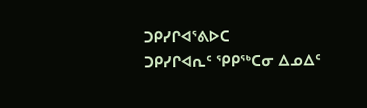ᑐᑭᓯᒋᐊᕐᕕᐅᑕ
ᑐᑭᓯᒋᐊᕆᑦ ᕿᑭᖅᑕᓂ ᐃᓄᐃᑦ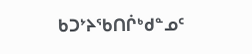ᑲᑐᔾᔨᖃᑎᒌᒃᑯᓐᓄᑦ